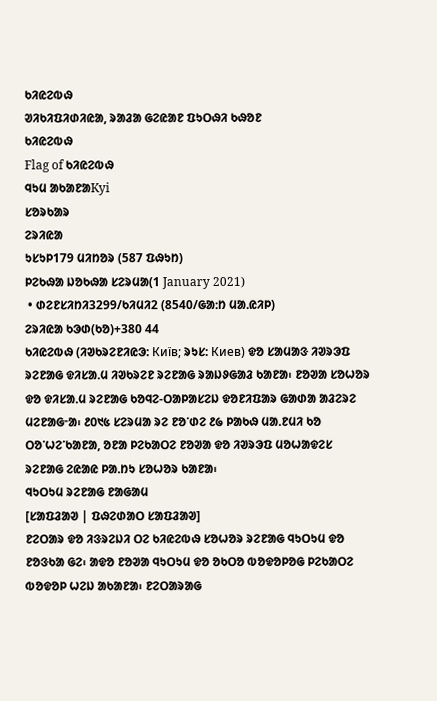ᱠᱤᱭᱮᱵᱷ
ᱣᱤᱠᱤᱯᱤᱰᱤᱭᱟ, ᱨᱟᱲᱟ ᱜᱮᱭᱟᱱ ᱯᱩᱛᱷᱤ ᱠᱷᱚᱱ
ᱠᱤᱭᱮᱵᱷ
Flag of ᱠᱤᱭᱮᱵᱷ
ᱧᱩᱢ ᱟᱠᱟᱱᱟKyi
ᱥᱚᱨᱠᱟᱨ
ᱮᱨᱤᱭᱟ
ᱩᱥᱩᱞ179 ᱢᱤᱴᱚᱨ (587 ᱯᱷᱩᱴ)
ᱞᱮᱠᱷᱟ ᱡᱚᱠᱷᱟ ᱥᱮᱨᱢᱟ(1 January 2021)
 • ᱰᱮᱱᱥᱤᱴᱤ3299/ᱠᱤᱢᱤ2 (8540/ᱜᱟᱺᱴ ᱢᱟᱹᱭᱤᱞ)
ᱮᱨᱤᱭᱟ ᱠᱳᱰ(ᱠᱚ)+380 44
ᱠᱤᱭᱮᱵᱷ (ᱤᱣᱠᱨᱮᱱᱤᱭᱳ: Київ; ᱨᱩᱥ: Киев) ᱫᱚ ᱥᱟᱢᱟᱝ ᱤᱣᱨᱳᱯ ᱨᱮᱱᱟᱜ ᱫᱤᱥᱟᱹᱢ ᱤᱣᱠᱨᱮᱱ ᱨᱮᱱᱟᱜ ᱨᱟᱡᱽᱜᱟᱲ ᱠᱟᱱᱟ᱾ ᱱᱚᱣᱟ ᱥᱚᱦᱚᱨ ᱫᱚ ᱫᱤᱥᱟᱹᱢ ᱨᱮᱱᱟᱜ ᱠᱚᱧᱮ-ᱛᱟᱞᱟᱥᱮᱡ ᱫᱚᱱᱤᱯᱟᱨ ᱜᱟᱰᱟ ᱟᱲᱮᱨᱮ ᱢᱮᱱᱟᱜᱼᱟ᱾ ᱒᱐᱑᱕ ᱥᱮᱨᱢᱟ ᱨᱮ ᱱᱚᱸᱰᱮ ᱒᱙ ᱞᱟᱠᱷ ᱢᱟᱹᱱᱢᱤ ᱠᱚ ᱛᱚᱸᱦᱮᱸᱠᱟᱱᱟ, ᱚᱱᱟ ᱞᱮᱠᱟᱛᱮ ᱱᱚᱣᱟ ᱫᱚ ᱤᱣᱨᱳᱯ ᱢᱚᱦᱟᱫᱮᱥ ᱨᱮᱱᱟᱜ ᱮᱭᱟᱭ ᱞᱟᱹᱴᱩ ᱥᱚᱦᱚᱨ ᱠᱟᱱᱟ᱾
ᱧᱩᱛᱩᱢ ᱨᱮᱱᱟᱜ ᱱᱟᱜᱟᱢ
[ᱥᱟᱯᱲᱟᱣ | ᱯᱷᱮᱰᱟᱛ ᱥᱟᱯᱲᱟᱣ]
ᱱᱮᱛᱟᱨ ᱫᱚ ᱤᱝᱨᱮᱡᱤ ᱛᱮ ᱠᱤᱭᱮᱵᱷ ᱥᱚᱦᱚᱨ ᱨᱮᱱᱟᱜ ᱧᱩᱛᱩᱢ ᱫᱚ ᱱᱚᱝᱠᱟ ᱜᱮ᱾ ᱟᱫᱚ ᱱᱚᱣᱟ ᱧᱩᱛᱩᱢ ᱫᱚ ᱚᱠᱛᱚ ᱵᱚᱫᱚᱞᱚᱜ ᱞᱮᱠᱟᱛᱮ ᱵᱚᱫᱚᱞ ᱦᱮᱡ ᱟᱠᱟᱱᱟ᱾ ᱱᱮᱛᱟᱨᱟᱜ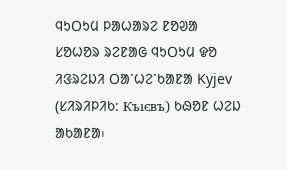ᱧᱩᱛᱩᱢ ᱞᱟᱦᱟᱨᱮ ᱱᱚᱣᱟ ᱥᱚᱦᱚᱨ ᱨᱮᱱᱟᱜ ᱧᱩᱛᱩᱢ ᱫᱚ ᱤᱝᱨᱮᱡᱤ ᱛᱟᱸᱦᱮᱸᱠᱟᱱᱟ Kyjev (ᱥᱤᱨᱤᱞᱤᱠ: Къıєвъ) ᱠᱷᱚᱱ ᱦᱮᱡ ᱟᱠᱟᱱᱟ᱾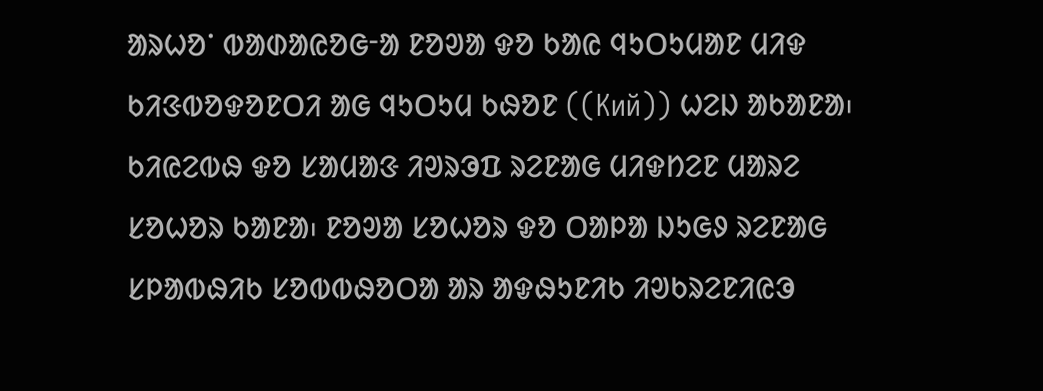ᱟᱨᱦᱚᱸ ᱵᱟᱰᱟᱭᱚᱜᱼᱟ ᱱᱚᱣᱟ ᱫᱚ ᱠᱟᱭ ᱧᱩᱛᱩᱢᱟᱱ ᱢᱤᱫ ᱠᱤᱝᱵᱚᱫᱚᱱᱛᱤ ᱟᱜ ᱧᱩᱛᱩᱢ ᱠᱷᱚᱱ ((Кий)) ᱦᱮᱡ ᱟᱠᱟᱱᱟ᱾
ᱠᱤᱭᱮᱵᱷ ᱫᱚ ᱥᱟᱢᱟᱝ ᱤᱣᱨᱳᱯ ᱨᱮᱱᱟᱜ ᱢᱤᱫᱴᱮᱱ ᱢᱟᱨᱮ ᱥᱚᱦᱚᱨ ᱠᱟᱱᱟ᱾ ᱱᱚᱣᱟ ᱥᱚᱦᱚᱨ ᱫᱚ ᱛᱟᱞᱟ ᱡᱩᱜᱽ ᱨᱮᱱᱟᱜ ᱥᱞᱟᱵᱷᱤᱠ ᱥᱚᱵᱵᱷᱚᱛᱟ ᱟᱨ ᱟᱫᱷᱩᱱᱤᱠ ᱤᱣᱠᱨᱮᱱᱤᱭᱳ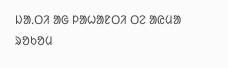ᱡᱟᱹᱛᱤ ᱟᱜ ᱞᱟᱦᱟᱱᱛᱤ ᱛᱮ ᱟᱭᱢᱟ ᱨᱚᱠᱚᱢ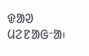ᱫᱟᱣ ᱢᱮᱱᱟᱜᱼᱟ᱾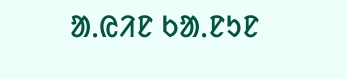ᱟᱹᱭᱤᱱ ᱠᱟᱹᱱᱩᱱ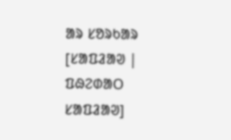ᱟᱨ ᱥᱚᱨᱠᱟᱨ
[ᱥᱟᱯᱲᱟᱣ | ᱯᱷᱮᱰᱟᱛ ᱥᱟᱯᱲᱟᱣ]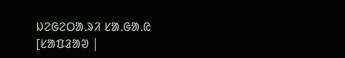ᱡᱮᱜᱮᱛᱟᱹᱨᱤ ᱥᱟᱹᱜᱟᱹᱭ
[ᱥᱟᱯᱲᱟᱣ |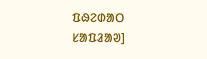ᱯᱷᱮᱰᱟᱛ ᱥᱟᱯᱲᱟᱣ]